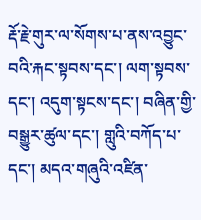རྡོ་རྗེ་གུར་ལ་སོགས་པ་ནས་འབྱུང་བའི་རྐང་སྟབས་དང་། ལག་སྟབས་དང་། འདུག་སྟངས་དང་། བཞིན་གྱི་བསྒྱུར་ཚུལ་དང་། གླུའི་བཀོད་པ་དང་། མདའ་གཞུའི་འཛིན་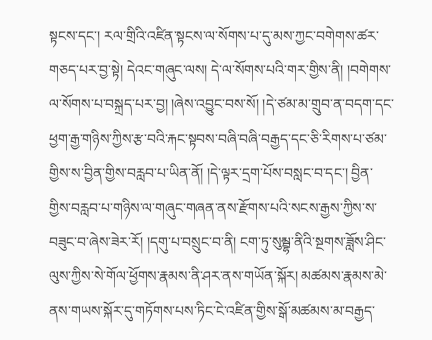སྟངས་དང་། རལ་གྲིའི་འཛིན་སྟངས་ལ་སོགས་པ་དུ་མས་ཀྱང་བགེགས་ཚར་གཅད་པར་བྱ་སྟེ། དེའང་གཞུང་ལས། དེ་ལ་སོགས་པའི་གར་གྱིས་ནི། །བགེགས་ལ་སོགས་པ་བསྐྲད་པར་བྱ། །ཞེས་འབྱུང་བས་སོ། །དེ་ཙམ་མ་གྲུབ་ན་བདག་དང་ཕྱག་རྒྱ་གཉིས་ཀྱིས་རྩ་བའི་རྐང་སྟབས་བཞི་བཞི་བརྒྱད་དང་ཅི་རིགས་པ་ཙམ་གྱིས་ས་བྱིན་གྱིས་བརླབ་པ་ཡིན་ནོ། །དེ་ལྟར་དྲག་པོས་བསླང་བ་དང་། བྱིན་གྱིས་བརླབ་པ་གཉིས་ལ་གཞུང་གཞན་ནས་རྫོགས་པའི་སངས་རྒྱས་ཀྱིས་ས་བཟུང་བ་ཞེས་ཟེར་རོ། །དགུ་པ་བསྲུང་བ་ནི། ངག་ཏུ་སུམྦྷ་ནིའི་སྔགས་ཟློས་ཤིང་ལུས་ཀྱིས་སེ་གོལ་ཕྱོགས་རྣམས་ནི་ཤར་ནས་གཡོན་སྐོར། མཚམས་རྣམས་མེ་ནས་གཡས་སྐོར་དུ་གཏོགས་པས་ཏིང་ངེ་འཛིན་གྱིས་སྒོ་མཚམས་མ་བརྒྱད་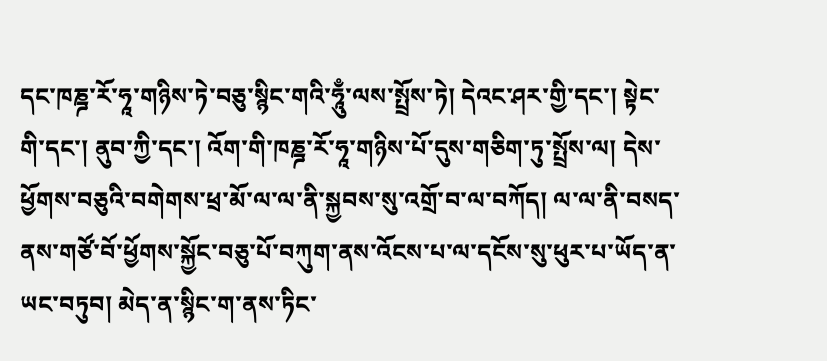དང་ཁཎྜ་རོ་ཧཱ་གཉིས་ཏེ་བཅུ་སྙིང་གའི་ཧཱུྃ་ལས་སྤྲོས་ཏེ། དེའང་ཤར་གྱི་དང་། སྟེང་གི་དང་། ནུབ་ཀྱི་དང་། འོག་གི་ཁཎྜ་རོ་ཧཱ་གཉིས་པོ་དུས་གཅིག་ཏུ་སྤྲོས་ལ། དེས་ཕྱོགས་བཅུའི་བགེགས་ཕྲ་མོ་ལ་ལ་ནི་སྐྱབས་སུ་འགྲོ་བ་ལ་བཀོད། ལ་ལ་ནི་བསད་ནས་གཙོ་བོ་ཕྱོགས་སྐྱོང་བཅུ་པོ་བཀུག་ནས་འོངས་པ་ལ་དངོས་སུ་ཕུར་པ་ཡོད་ན་ཡང་བཏུབ། མེད་ན་སྙིང་ག་ནས་ཏིང་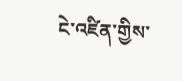ངེ་འཛིན་གྱིས་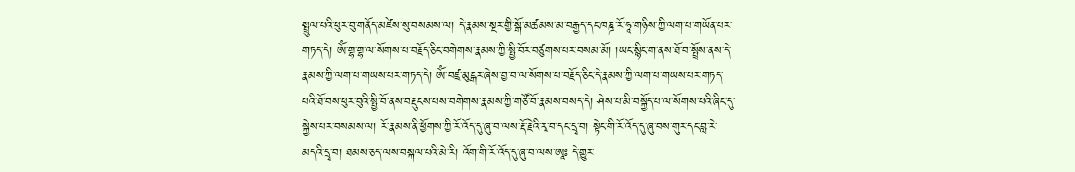སྤྲུལ་པའི་ཕུར་བུ་གནོད་མཛེས་སུ་བསམས་ལ། དེ་རྣམས་སྔར་གྱི་སྒོ་མཚམས་མ་བརྒྱད་དང་ཁཎྜ་རོ་ཧཱ་གཉིས་ཀྱི་ལག་པ་གཡོན་པར་གཏད་དེ། ཨོཾ་གྷ་གྷ་ལ་སོགས་པ་བརྗོད་ཅིང་བགེགས་རྣམས་ཀྱི་སྤྱི་བོར་བཙུགས་པར་བསམ་མོ། །ཡང་སྙིང་ག་ནས་ཐོ་བ་སྤྲོས་ནས་དེ་རྣམས་ཀྱི་ལག་པ་གཡས་པར་གཏད་དེ། ཨོཾ་བཛྲ་མུངྒར་ཞེས་བྱ་བ་ལ་སོགས་པ་བརྗོད་ཅིང་དེ་རྣམས་ཀྱི་ལག་པ་གཡས་པར་གཏད་པའི་ཐོ་བས་ཕུར་བུའི་སྤྱི་བོ་ནས་བརྡུངས་པས་བགེགས་རྣམས་ཀྱི་གཙོ་བོ་རྣམས་བསད་དེ། ཤེས་པ་མི་བསྐྱོད་པ་ལ་སོགས་པའི་ཞིང་དུ་སྐྱེས་པར་བསམས་ལ། རོ་རྣམས་ནི་ཕྱོགས་ཀྱི་རོ་འོད་དུ་ཞུ་བ་ལས་རྡོ་རྗེའི་རྭ་བ་དང་དྲྭ་བ། སྟེང་གི་རོ་འོད་དུ་ཞུ་བས་གུར་དང་བླ་རེ་མདའི་དྲྭ་བ། ཐམས་ཅད་ལས་བསྐལ་པའི་མེ་རི། འོག་གི་རོ་འོད་དུ་ཞུ་བ་ལས་ཨཱཿ དེ་གྱུར་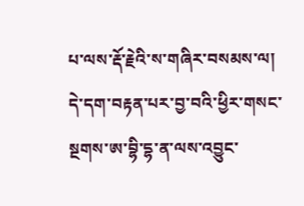པ་ལས་རྡོ་རྗེའི་ས་གཞིར་བསམས་ལ། དེ་དག་བརྟན་པར་བྱ་བའི་ཕྱིར་གསང་སྔགས་ཨ་བྷི་དྷ་ན་ལས་འབྱུང་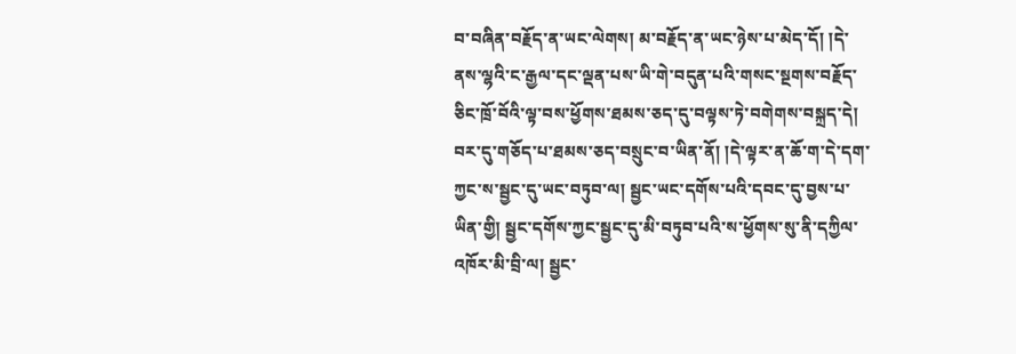བ་བཞིན་བརྗོད་ན་ཡང་ལེགས། མ་བརྗོད་ན་ཡང་ཉེས་པ་མེད་དོ། །དེ་ནས་ལྷའི་ང་རྒྱལ་དང་ལྡན་པས་ཡི་གེ་བདུན་པའི་གསང་སྔགས་བརྗོད་ཅིང་ཁྲོ་བོའི་ལྟ་བས་ཕྱོགས་ཐམས་ཅད་དུ་བལྟས་ཏེ་བགེགས་བསྐྲད་དེ། བར་དུ་གཅོད་པ་ཐམས་ཅད་བསྲུང་བ་ཡིན་ནོ། །དེ་ལྟར་ན་ཆོ་ག་དེ་དག་ཀྱང་ས་སྦྱང་དུ་ཡང་བཏུབ་ལ། སྦྱང་ཡང་དགོས་པའི་དབང་དུ་བྱས་པ་ཡིན་གྱི། སྦྱང་དགོས་ཀྱང་སྦྱང་དུ་མི་བཏུབ་པའི་ས་ཕྱོགས་སུ་ནི་དཀྱིལ་འཁོར་མི་བྲི་ལ། སྦྱང་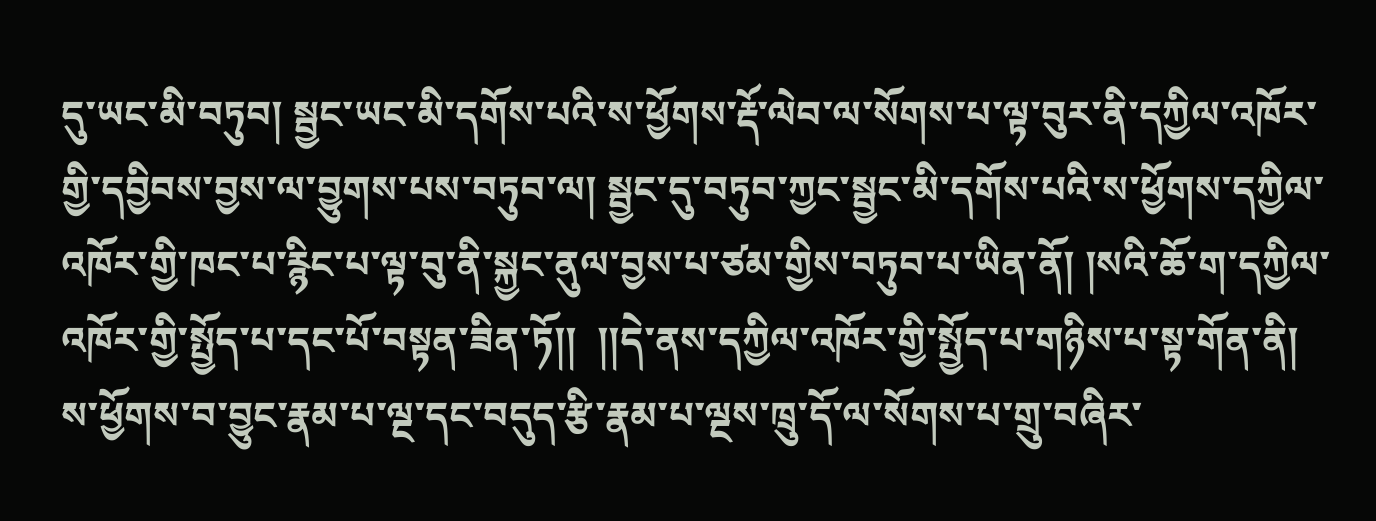དུ་ཡང་མི་བཏུབ། སྦྱང་ཡང་མི་དགོས་པའི་ས་ཕྱོགས་རྡོ་ལེབ་ལ་སོགས་པ་ལྟ་བུར་ནི་དཀྱིལ་འཁོར་གྱི་དབྱིབས་བྱས་ལ་བྱུགས་པས་བཏུབ་ལ། སྦྱང་དུ་བཏུབ་ཀྱང་སྦྱང་མི་དགོས་པའི་ས་ཕྱོགས་དཀྱིལ་འཁོར་གྱི་ཁང་པ་རྙིང་པ་ལྟ་བུ་ནི་སྐྱང་ནུལ་བྱས་པ་ཙམ་གྱིས་བཏུབ་པ་ཡིན་ནོ། །སའི་ཆོ་ག་དཀྱིལ་འཁོར་གྱི་སྤྱོད་པ་དང་པོ་བསྟན་ཟིན་ཏོ།།  །།དེ་ནས་དཀྱིལ་འཁོར་གྱི་སྤྱོད་པ་གཉིས་པ་སྟ་གོན་ནི། ས་ཕྱོགས་བ་བྱུང་རྣམ་པ་ལྔ་དང་བདུད་རྩི་རྣམ་པ་ལྔས་ཁྲུ་དོ་ལ་སོགས་པ་གྲུ་བཞིར་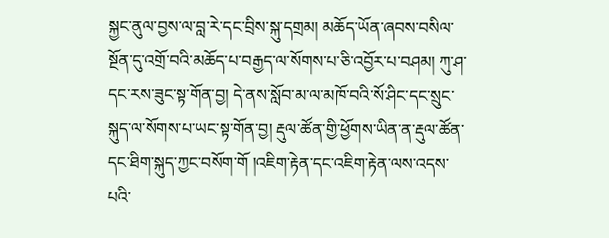སྐྱང་ནུལ་བྱས་ལ་བླ་རེ་དང་བྲིས་སྐུ་དགྲམ། མཆོད་ཡོན་ཞབས་བསིལ་སྔོན་དུ་འགྲོ་བའི་མཆོད་པ་བརྒྱད་ལ་སོགས་པ་ཅི་འབྱོར་པ་བཤམ། ཀུ་ཤ་དང་རས་ཟུང་སྟ་གོན་བྱ། དེ་ནས་སློབ་མ་ལ་མཁོ་བའི་སོ་ཤིང་དང་སྲུང་སྐུད་ལ་སོགས་པ་ཡང་སྟ་གོན་བྱ། རྡུལ་ཚོན་གྱི་ཕྱོགས་ཡིན་ན་རྡུལ་ཚོན་དང་ཐིག་སྐུད་ཀྱང་བསོག་གོ །འཇིག་རྟེན་དང་འཇིག་རྟེན་ལས་འདས་པའི་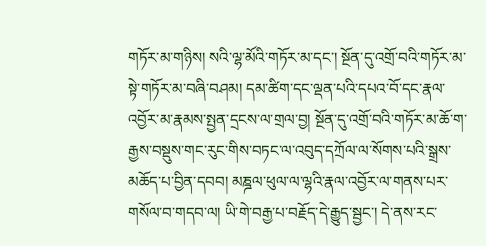གཏོར་མ་གཉིས། སའི་ལྷ་མོའི་གཏོར་མ་དང་། སྔོན་དུ་འགྲོ་བའི་གཏོར་མ་སྟེ་གཏོར་མ་བཞི་བཤམ། དམ་ཚིག་དང་ལྡན་པའི་དཔའ་བོ་དང་རྣལ་འབྱོར་མ་རྣམས་སྤྱན་དྲངས་ལ་གྲལ་བྱ། སྔོན་དུ་འགྲོ་བའི་གཏོར་མ་ཆོ་ག་རྒྱས་བསྡུས་གང་རུང་གིས་བཏང་ལ་འབུད་དཀྲོལ་ལ་སོགས་པའི་སྒྲས་མཆོད་པ་བྱིན་དབབ། མཎྜལ་ཕུལ་ལ་ལྷའི་རྣལ་འབྱོར་ལ་གནས་པར་གསོལ་བ་གདབ་ལ། ཡི་གེ་བརྒྱ་པ་བརྗོད་དེ་རྒྱུད་སྦྱང་། དེ་ནས་རང་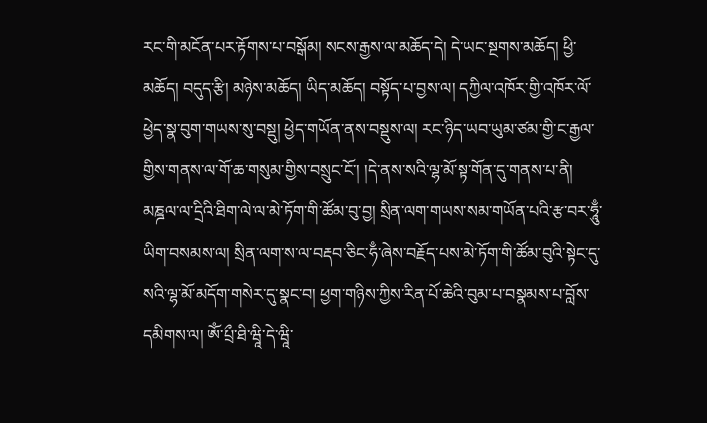རང་གི་མངོན་པར་རྟོགས་པ་བསྒོམ། སངས་རྒྱས་ལ་མཆོད་དེ། དེ་ཡང་སྔགས་མཆོད། ཕྱི་མཆོད། བདུད་རྩི། མཉེས་མཆོད། ཡིད་མཆོད། བསྟོད་པ་བྱས་ལ། དཀྱིལ་འཁོར་གྱི་འཁོར་ལོ་ཕྱེད་སྣ་བུག་གཡས་སུ་བསྡུ། ཕྱེད་གཡོན་ནས་བསྡུས་ལ། རང་ཉིད་ཡབ་ཡུམ་ཙམ་གྱི་ང་རྒྱལ་གྱིས་གནས་ལ་གོ་ཆ་གསུམ་གྱིས་བསྲུང་ངོ་། །དེ་ནས་སའི་ལྷ་མོ་སྟ་གོན་དུ་གནས་པ་ནི། མཎྜལ་ལ་དྲིའི་ཐིག་ལེ་ལ་མེ་ཏོག་གི་ཚོམ་བུ་བྱ། སྲིན་ལག་གཡས་སམ་གཡོན་པའི་རྩ་བར་ཧཱུྃ་ཡིག་བསམས་ལ། སྲིན་ལག་ས་ལ་བརྡབ་ཅིང་ཧྃ་ཞེས་བརྗོད་པས་མེ་ཏོག་གི་ཚོམ་བུའི་སྟེང་དུ་སའི་ལྷ་མོ་མདོག་གསེར་དུ་སྣང་བ། ཕྱག་གཉིས་ཀྱིས་རིན་པོ་ཆེའི་བུམ་པ་བསྣམས་པ་བློས་དམིགས་ལ། ཨོཾ་པྲྀ་ཐི་ཝཱི་དེ་ཝཱི་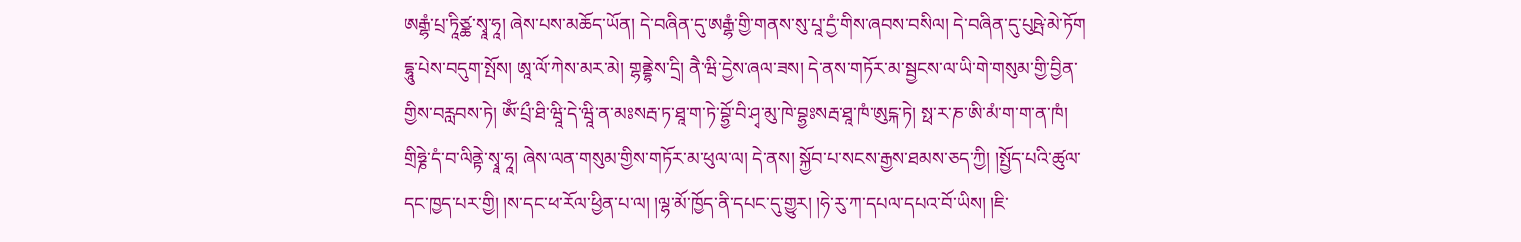ཨརྒྷཾ་པྲ་ཏཱིཙྪ་སྭཱ་ཧཱ། ཞེས་པས་མཆོད་ཡོན། དེ་བཞིན་དུ་ཨརྒྷཾ་གྱི་གནས་སུ་པཱ་དྱཾ་གིས་ཞབས་བསིལ། དེ་བཞིན་དུ་པུཥྤེ་མེ་ཏོག དྷཱུ་པེས་བདུག་སྤོས། ཨཱ་ལོ་ཀེས་མར་མེ། གྷནྡྷེས་དྲི། ནཻ་ཝི་དྱེས་ཞལ་ཟས། དེ་ནས་གཏོར་མ་སྦྱངས་ལ་ཡི་གེ་གསུམ་གྱི་བྱིན་གྱིས་བརླབས་ཏེ། ཨོཾ་པྲྀ་ཐི་ཝཱི་དེ་ཝཱི་ན་མཿསརྦ་ཏ་ཐཱ་ག་ཏེ་བྷྱོ་བི་ཤྭ་མུ་ཁེ་བྷྱཿསརྦ་ཐཱ་ཁཾ་ཨུངྐ་ཏེ། སྥ་ར་ཎ་ཨི་མཾ་ག་ག་ན་ཁཾ། གྲིཧྞེ་དཾ་བ་ལིནྟེ་སྭཱ་ཧཱ། ཞེས་ལན་གསུམ་གྱིས་གཏོར་མ་ཕུལ་ལ། དེ་ནས། སྐྱོབ་པ་སངས་རྒྱས་ཐམས་ཅད་ཀྱི། །སྤྱོད་པའི་ཚུལ་དང་ཁྱད་པར་གྱི། །ས་དང་ཕ་རོལ་ཕྱིན་པ་ལ། །ལྷ་མོ་ཁྱོད་ནི་དཔང་དུ་གྱུར། །ཧེ་རུ་ཀ་དཔལ་དཔའ་བོ་ཡིས། །ཇི་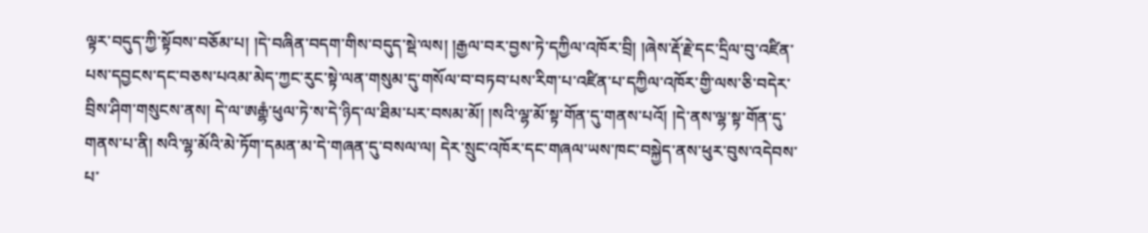ལྟར་བདུད་ཀྱི་སྟོབས་བཅོམ་པ། །དེ་བཞིན་བདག་གིས་བདུད་སྡེ་ལས། །རྒྱལ་བར་བྱས་ཏེ་དཀྱིལ་འཁོར་བྲི། །ཞེས་རྡོ་རྗེ་དང་དྲིལ་བུ་འཛིན་པས་དབྱངས་དང་བཅས་པའམ་མེད་ཀྱང་རུང་སྟེ་ལན་གསུམ་དུ་གསོལ་བ་བཏབ་པས་རིག་པ་འཛིན་པ་དཀྱིལ་འཁོར་གྱི་ལས་ཅི་བདེར་བྲིས་ཤིག་གསུངས་ནས། དེ་ལ་ཨརྒྷཾ་ཕུལ་ཏེ་ས་དེ་ཉིད་ལ་ཐིམ་པར་བསམ་མོ། །སའི་ལྷ་མོ་སྟ་གོན་དུ་གནས་པའོ། །དེ་ནས་ལྷ་སྟ་གོན་དུ་གནས་པ་ནི། སའི་ལྷ་མོའི་མེ་ཏོག་དམན་མ་དེ་གཞན་དུ་བསལ་ལ། དེར་སྲུང་འཁོར་དང་གཞལ་ཡས་ཁང་བསྐྱེད་ནས་ཕུར་བུས་འདེབས་པ་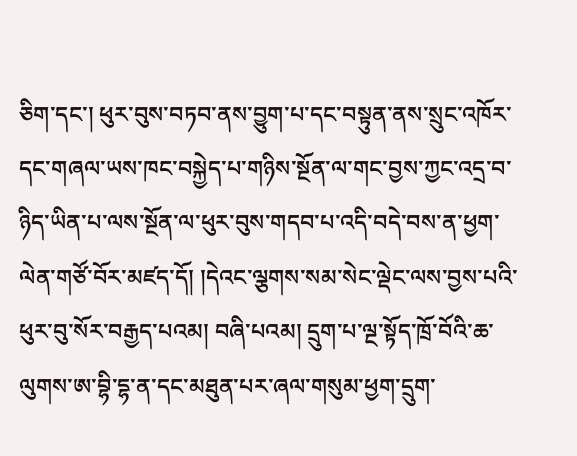ཅིག་དང་། ཕུར་བུས་བཏབ་ནས་བྱུག་པ་དང་བསྟུན་ནས་སྲུང་འཁོར་དང་གཞལ་ཡས་ཁང་བསྐྱེད་པ་གཉིས་སྔོན་ལ་གང་བྱས་ཀྱང་འདྲ་བ་ཉིད་ཡིན་པ་ལས་སྔོན་ལ་ཕུར་བུས་གདབ་པ་འདི་བདེ་བས་ན་ཕྱག་ལེན་གཙོ་བོར་མཛད་དོ། །དེའང་ལྕགས་སམ་སེང་ལྡེང་ལས་བྱས་པའི་ཕུར་བུ་སོར་བརྒྱད་པའམ། བཞི་པའམ། དྲུག་པ་ལྔ་སྟོད་ཁྲོ་བོའི་ཆ་ལུགས་ཨ་བྷི་དྷ་ན་དང་མཐུན་པར་ཞལ་གསུམ་ཕྱག་དྲུག་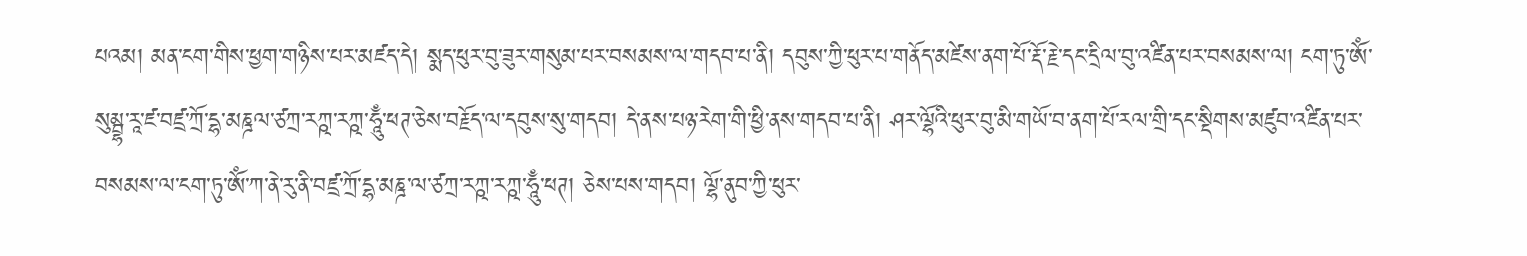པའམ། མན་ངག་གིས་ཕྱག་གཉིས་པར་མཛད་དེ། སྨད་ཕུར་བུ་ཟུར་གསུམ་པར་བསམས་ལ་གདབ་པ་ནི། དབུས་ཀྱི་ཕུར་པ་གནོད་མཛེས་ནག་པོ་རྡོ་རྗེ་དང་དྲིལ་བུ་འཛིན་པར་བསམས་ལ། ངག་ཏུ་ཨོཾ་སུམྦྷ་རཱ་ཛ་བཛྲ་ཀྲོ་དྷ་མཎྜལ་ཙཀྲ་རཀྵ་རཀྵ་ཧཱུྃ་ཕཊ་ཅེས་བརྗོད་ལ་དབུས་སུ་གདབ། དེ་ནས་པཉ་རེག་གི་ཕྱི་ནས་གདབ་པ་ནི། ཤར་ལྷོའི་ཕུར་བུ་མི་གཡོ་བ་ནག་པོ་རལ་གྲི་དང་སྡིགས་མཛུབ་འཛིན་པར་བསམས་ལ་ངག་ཏུ་ཨོཾ་ཀ་ནེ་རུ་ནི་བཛྲ་ཀྲོ་དྷ་མཎྜ་ལ་ཙཀྲ་རཀྵ་རཀྵ་ཧཱུྃ་ཕཊ། ཅེས་པས་གདབ། ལྷོ་ནུབ་ཀྱི་ཕུར་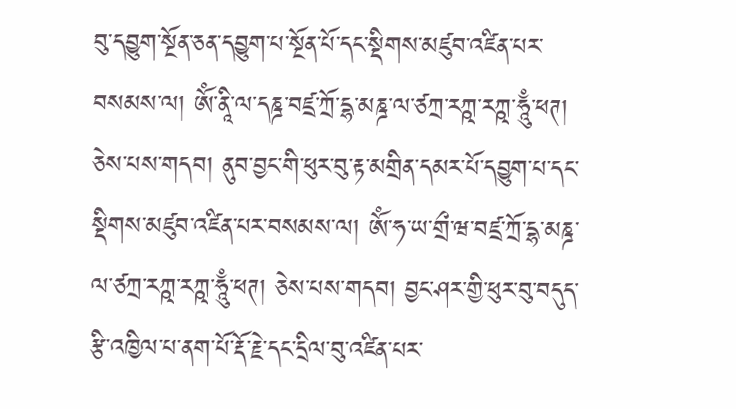བུ་དབྱུག་སྔོན་ཅན་དབྱུག་པ་སྔོན་པོ་དང་སྡིགས་མཛུབ་འཛིན་པར་བསམས་ལ། ཨོཾ་ནཱི་ལ་དཎྜ་བཛྲ་ཀྲོ་དྷ་མཎྜ་ལ་ཙཀྲ་རཀྵ་རཀྵ་ཧཱུྃ་ཕཊ། ཅེས་པས་གདབ། ནུབ་བྱང་གི་ཕུར་བུ་རྟ་མགྲིན་དམར་པོ་དབྱུག་པ་དང་སྡིགས་མཛུབ་འཛིན་པར་བསམས་ལ། ཨོཾ་ཧ་ཡ་གྲྀ་ཝ་བཛྲ་ཀྲོ་དྷ་མཎྜ་ལ་ཙཀྲ་རཀྵ་རཀྵ་ཧཱུྃ་ཕཊ། ཅེས་པས་གདབ། བྱང་ཤར་གྱི་ཕུར་བུ་བདུད་རྩི་འཁྱིལ་པ་ནག་པོ་རྡོ་རྗེ་དང་དྲིལ་བུ་འཛིན་པར་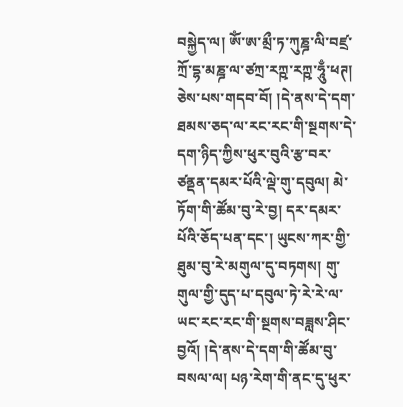བསྐྱེད་ལ། ཨོཾ་ཨ་མྲྀ་ཏ་ཀུཎྜ་ལི་བཛྲ་ཀྲོ་དྷ་མཎྜ་ལ་ཙཀྲ་རཀྵ་རཀྵ་ཧཱུྃ་ཕཊ། ཅེས་པས་གདབ་བོ། །དེ་ནས་དེ་དག་ཐམས་ཅད་ལ་རང་རང་གི་སྔགས་དེ་དག་ཉིད་ཀྱིས་ཕུར་བུའི་རྩ་བར་ཙནྡན་དམར་པོའི་ལྡེ་གུ་དབུལ། མེ་ཏོག་གི་ཚོམ་བུ་རེ་བྱ། དར་དམར་པོའི་ཅོད་པན་དང་། ཡུངས་ཀར་གྱི་ཐུམ་བུ་རེ་མགུལ་དུ་བཏགས། གུ་གུལ་གྱི་དུད་པ་དབུལ་ཏེ་རེ་རེ་ལ་ཡང་རང་རང་གི་སྔགས་བཟླས་ཤིང་བྱའོ། །དེ་ནས་དེ་དག་གི་ཚོམ་བུ་བསལ་ལ། པཉ་རེག་གི་ནང་དུ་ཕུར་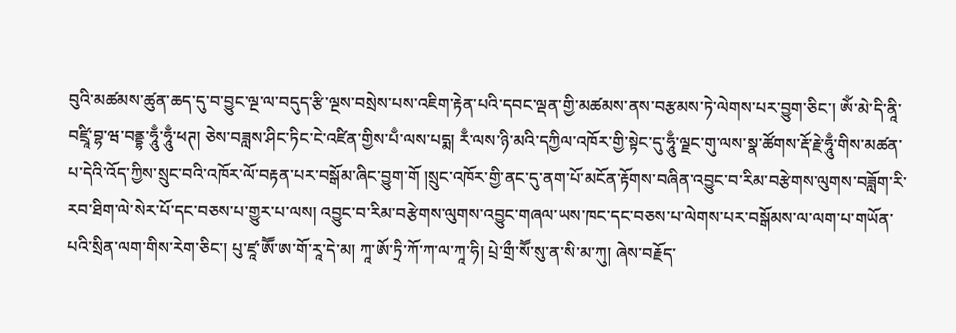བུའི་མཚམས་ཚུན་ཆད་དུ་བ་བྱུང་ལྔ་ལ་བདུད་རྩི་ལྔས་བསྲེས་པས་འཇིག་རྟེན་པའི་དབང་ལྡན་གྱི་མཚམས་ནས་བརྩམས་ཏེ་ལེགས་པར་བྱུག་ཅིང་། ཨོཾ་མེ་དི་ནཱི་བཛྲཱི་བྷ་ཝ་བནྡྷ་ཧཱུྃ་ཧཱུྃ་ཕཊ། ཅེས་བཟླས་ཤིང་ཏིང་ངེ་འཛིན་གྱིས་པྃ་ལས་པདྨ། རྃ་ལས་ཉི་མའི་དཀྱིལ་འཁོར་གྱི་སྟེང་དུ་ཧཱུྃ་ལྗང་གུ་ལས་སྣ་ཚོགས་རྡོ་རྗེ་ཧཱུྃ་གིས་མཚན་པ་དེའི་འོད་ཀྱིས་སྲུང་བའི་འཁོར་ལོ་བརྟན་པར་བསྒོམ་ཞིང་བྱུག་གོ །སྲུང་འཁོར་གྱི་ནང་དུ་ནག་པོ་མངོན་རྟོགས་བཞིན་འབྱུང་བ་རིམ་བརྩེགས་ལུགས་བཟློག་རི་རབ་ཐིག་ལེ་སེར་པོ་དང་བཅས་པ་གྱུར་པ་ལས། འབྱུང་བ་རིམ་བརྩེགས་ལུགས་འབྱུང་གཞལ་ཡས་ཁང་དང་བཅས་པ་ལེགས་པར་བསྒོམས་ལ་ལག་པ་གཡོན་པའི་སྲིན་ལག་གིས་རེག་ཅིང་། པུ་ཛཱ་ཨཽ་ཨ་གོ་རཱ་དེ་མ། ཀཱ་ཨོ་ཏྲི་ཀོ་ཀ་ལ་ཀཱ་ཧི། པྲེ་གྲྀ་སཽ་སུ་ན་སི་མ་ཀུ། ཞེས་བརྗོད་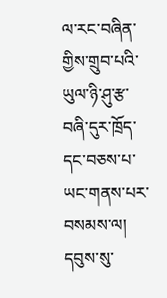ལ་རང་བཞིན་གྱིས་གྲུབ་པའི་ཡུལ་ཉི་ཤུ་རྩ་བཞི་དུར་ཁྲོད་དང་བཅས་པ་ཡང་གནས་པར་བསམས་ལ། དབུས་སུ་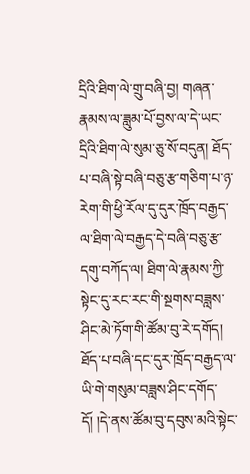དྲིའི་ཐིག་ལེ་གྲུ་བཞི་བྱ། གཞན་རྣམས་ལ་ཟླུམ་པོ་བྱས་ལ་དེ་ཡང་དྲིའི་ཐིག་ལེ་སུམ་ཅུ་སོ་བདུན། ཐོད་པ་བཞི་སྟེ་བཞི་བཅུ་རྩ་གཅིག་པ་ཉ་རེག་གི་ཕྱི་རོལ་དུ་དུར་ཁྲོད་བརྒྱད་ལ་ཐིག་ལེ་བརྒྱད་དེ་བཞི་བཅུ་རྩ་དགུ་བཀོད་ལ། ཐིག་ལེ་རྣམས་ཀྱི་སྟེང་དུ་རང་རང་གི་སྔགས་བཟླས་ཤིང་མེ་ཏོག་གི་ཚོམ་བུ་རེ་དགོད། ཐོད་པ་བཞི་དང་དུར་ཁྲོད་བརྒྱད་ལ་ཡི་གེ་གསུམ་བཟླས་ཤིང་དགོད་དོ། །དེ་ནས་ཚོམ་བུ་དབུས་མའི་སྟེང་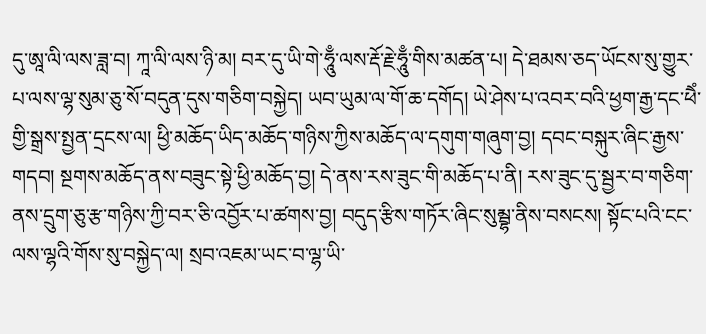དུ་ཨཱ་ལི་ལས་ཟླ་བ། ཀཱ་ལི་ལས་ཉི་མ། བར་དུ་ཡི་གེ་ཧཱུྃ་ལས་རྡོ་རྗེ་ཧཱུྃ་གིས་མཚན་པ། དེ་ཐམས་ཅད་ཡོངས་སུ་གྱུར་པ་ལས་ལྷ་སུམ་ཅུ་སོ་བདུན་དུས་གཅིག་བསྐྱེད། ཡབ་ཡུམ་ལ་གོ་ཆ་དགོད། ཡེ་ཤེས་པ་འབར་བའི་ཕྱག་རྒྱ་དང་ཕཻཾ་གྱི་སྒྲས་སྤྱན་དྲངས་ལ། ཕྱི་མཆོད་ཡིད་མཆོད་གཉིས་ཀྱིས་མཆོད་ལ་དགུག་གཞུག་བྱ། དབང་བསྐུར་ཞིང་རྒྱས་གདབ། སྔགས་མཆོད་ནས་བཟུང་སྟེ་ཕྱི་མཆོད་བྱ། དེ་ནས་རས་ཟུང་གི་མཆོད་པ་ནི། རས་ཟུང་དུ་སྦྱར་བ་གཅིག་ནས་དྲུག་ཅུ་རྩ་གཉིས་ཀྱི་བར་ཅི་འབྱོར་པ་ཚགས་བྱ། བདུད་རྩིས་གཏོར་ཞིང་སུམྦྷ་ནིས་བསངས། སྟོང་པའི་ངང་ལས་ལྷའི་གོས་སུ་བསྐྱེད་ལ། སྲབ་འཇམ་ཡང་བ་ལྷ་ཡི་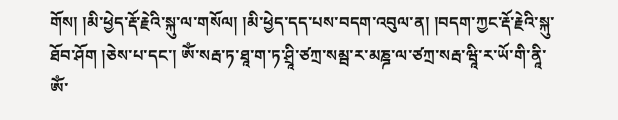གོས། །མི་ཕྱེད་རྡོ་རྗེའི་སྐུ་ལ་གསོལ། །མི་ཕྱེད་དད་པས་བདག་འབུལ་ན། །བདག་ཀྱང་རྡོ་རྗེའི་སྐུ་ཐོབ་ཤོག །ཅེས་པ་དང་། ཨོཾ་སརྦ་ཏ་ཐཱ་ག་ཏ་ཤྲཱི་ཙཀྲ་སམྦ་ར་མཎྜ་ལ་ཙཀྲ་སརྦ་ཝཱི་ར་ཡོ་གི་ནཱི་ཨོཾ་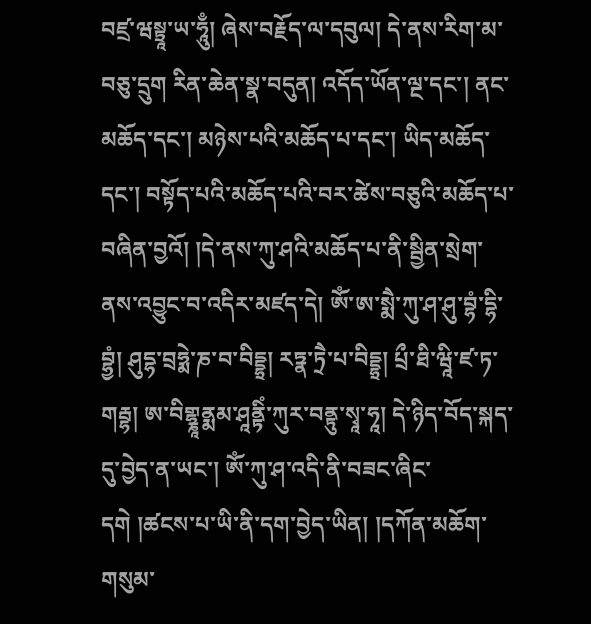བཛྲ་ཝསྟྲཱ་ཡ་ཧཱུྃ། ཞེས་བརྗོད་ལ་དབུལ། དེ་ནས་རིག་མ་བཅུ་དྲུག རིན་ཆེན་སྣ་བདུན། འདོད་ཡོན་ལྔ་དང་། ནང་མཆོད་དང་། མཉེས་པའི་མཆོད་པ་དང་། ཡིད་མཆོད་དང་། བསྟོད་པའི་མཆོད་པའི་བར་ཚེས་བཅུའི་མཆོད་པ་བཞིན་བྱའོ། །དེ་ནས་ཀུ་ཤའི་མཆོད་པ་ནི་སྦྱིན་སྲེག་ནས་འབྱུང་བ་འདིར་མཛད་དེ། ཨོཾ་ཨ་སྨཻ་ཀུ་ཤ་ཤུ་བྷཾ་དྷི་བྷྱཾ། ཤུདྷ་བྲཧྨེ་ཎ་བ་བིདྡྷྲ། རཏྣ་ཏྲཻ་པ་བིདྡྷྲ། པྲྀ་ཐི་ཝཱི་ཛ་ཏ་གརྦྷ། ཨ་བིགྷྣཱནྨམ་ཤཱནྟིཾ་ཀུར་བནྟུ་སྭཱ་ཧཱ། དེ་ཉིད་བོད་སྐད་དུ་བྱེད་ན་ཡང་། ཨོཾ་ཀུ་ཤ་འདི་ནི་བཟང་ཞིང་དགེ །ཚངས་པ་ཡི་ནི་དག་བྱེད་ཡིན། །དཀོན་མཆོག་གསུམ་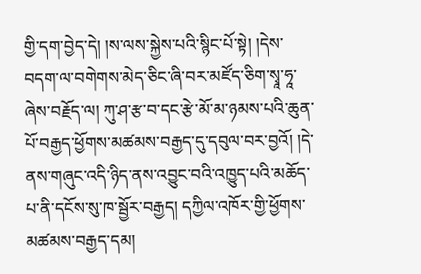གྱི་དག་བྱེད་དེ། །ས་ལས་སྐྱེས་པའི་སྙིང་པོ་སྟེ། །དེས་བདག་ལ་བགེགས་མེད་ཅིང་ཞི་བར་མཛོད་ཅིག་སྭཱ་ཧཱ་ཞེས་བརྗོད་ལ། ཀུ་ཤ་རྩ་བ་དང་རྩེ་མོ་མ་ཉམས་པའི་ཆུན་པོ་བརྒྱད་ཕྱོགས་མཚམས་བརྒྱད་དུ་དབུལ་བར་བྱའོ། །དེ་ནས་གཞུང་འདི་ཉིད་ནས་འབྱུང་བའི་འཁྱུད་པའི་མཆོད་པ་ནི་དངོས་སུ་ཁ་སྦྱོར་བརྒྱད། དཀྱིལ་འཁོར་གྱི་ཕྱོགས་མཚམས་བརྒྱད་དམ།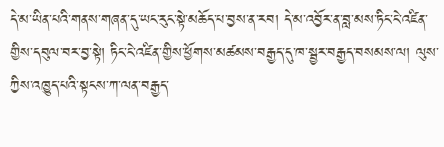དེ་མ་ཡིན་པའི་གནས་གཞན་དུ་ཡང་རུང་སྟེ་མཆོད་པ་བྱས་ན་རབ། དེ་མ་འབྱོར་ན་བླ་མས་ཏིང་ངེ་འཛིན་གྱིས་དབུལ་བར་བྱ་སྟེ། ཏིང་ངེ་འཛིན་གྱིས་ཕྱོགས་མཚམས་བརྒྱད་དུ་ཁ་སྦྱར་བརྒྱད་བསམས་ལ། ལུས་ཀྱིས་འཁྱུད་པའི་སྟངས་ཀ་ལན་བརྒྱད་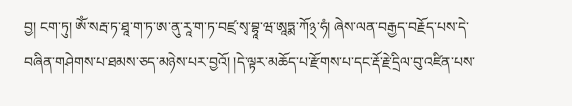བྱ། ངག་ཏུ། ཨོཾ་སརྦ་ཏ་ཐཱ་ག་ཏ་ཨ་ནུ་རཱ་ག་ཏ་བཛྲ་སྭ་བྷཱ་ཝ་ཨཱཏྨ་ཀོ྅་ཧཾ། ཞེས་ལན་བརྒྱད་བརྗོད་པས་དེ་བཞིན་གཤེགས་པ་ཐམས་ཅད་མཉེས་པར་བྱའོ། །དེ་ལྟར་མཆོད་པ་རྫོགས་པ་དང་རྡོ་རྗེ་དྲིལ་བུ་འཛིན་པས་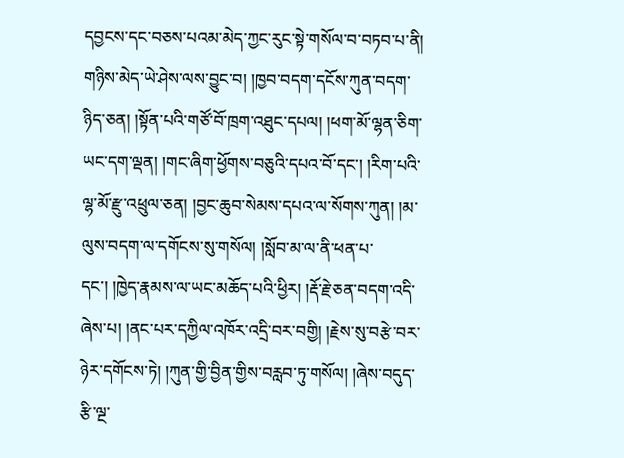དབྱངས་དང་བཅས་པའམ་མེད་ཀྱང་རུང་སྟེ་གསོལ་བ་བཏབ་པ་ནི། གཉིས་མེད་ཡེ་ཤེས་ལས་བྱུང་བ། །ཁྱབ་བདག་དངོས་ཀུན་བདག་ཉིད་ཅན། །སྟོན་པའི་གཙོ་བོ་ཁྲག་འཐུང་དཔལ། །ཕག་མོ་ལྷན་ཅིག་ཡང་དག་ལྡན། །གང་ཞིག་ཕྱོགས་བཅུའི་དཔའ་བོ་དང་། །རིག་པའི་ལྷ་མོ་རྫུ་འཕྲུལ་ཅན། །བྱང་ཆུབ་སེམས་དཔའ་ལ་སོགས་ཀུན། །མ་ལུས་བདག་ལ་དགོངས་སུ་གསོལ། །སློབ་མ་ལ་ནི་ཕན་པ་དང་། །ཁྱེད་རྣམས་ལ་ཡང་མཆོད་པའི་ཕྱིར། །རྡོ་རྗེ་ཅན་བདག་འདི་ཞེས་པ། །ནང་པར་དཀྱིལ་འཁོར་འདྲི་བར་བགྱི། །རྗེས་སུ་བརྩེ་བར་ཉེར་དགོངས་ཏེ། །ཀུན་གྱི་བྱིན་གྱིས་བརླབ་ཏུ་གསོལ། །ཞེས་བདུད་རྩི་ལྔ་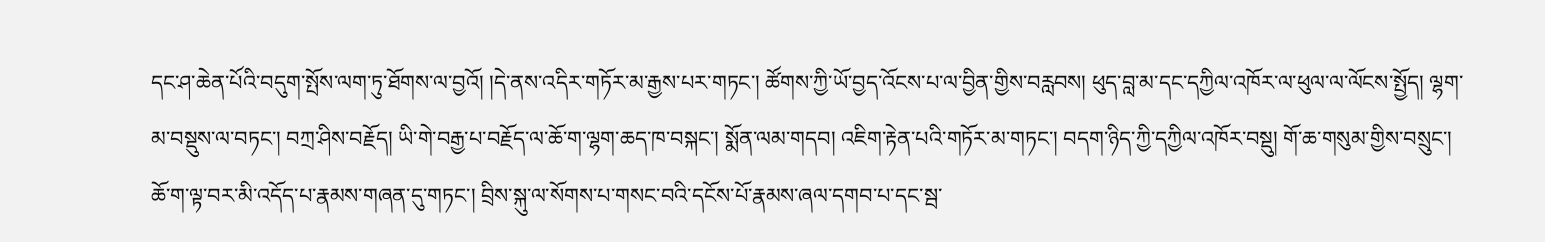དང་ཤ་ཆེན་པོའི་བདུག་སྤོས་ལག་ཏུ་ཐོགས་ལ་བྱའོ། །དེ་ནས་འདིར་གཏོར་མ་རྒྱས་པར་གཏང་། ཚོགས་ཀྱི་ཡོ་བྱད་འོངས་པ་ལ་བྱིན་གྱིས་བརླབས། ཕུད་བླ་མ་དང་དཀྱིལ་འཁོར་ལ་ཕུལ་ལ་ལོངས་སྤྱོད། ལྷག་མ་བསྡུས་ལ་བཏང་། བཀྲ་ཤིས་བརྗོད། ཡི་གེ་བརྒྱ་པ་བརྗོད་ལ་ཆོ་ག་ལྷག་ཆད་ཁ་བསྐང་། སྨོན་ལམ་གདབ། འཇིག་རྟེན་པའི་གཏོར་མ་གཏང་། བདག་ཉིད་ཀྱི་དཀྱིལ་འཁོར་བསྡུ། གོ་ཆ་གསུམ་གྱིས་བསྲུང་། ཆོ་ག་ལྟ་བར་མི་འདོད་པ་རྣམས་གཞན་དུ་གཏང་། བྲིས་སྐུ་ལ་སོགས་པ་གསང་བའི་དངོས་པོ་རྣམས་ཞལ་དགབ་པ་དང་སྦ་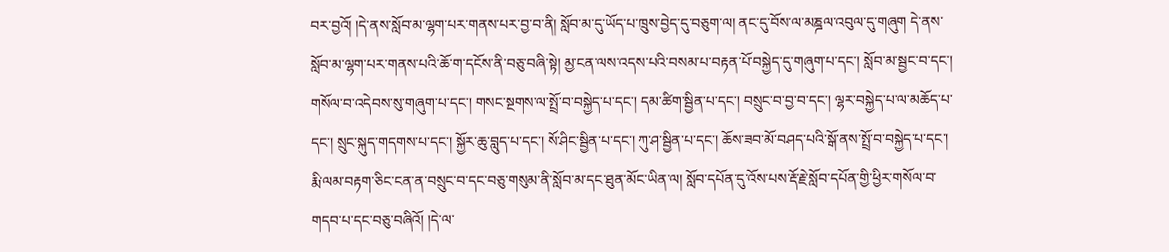བར་བྱའོ། །དེ་ནས་སློབ་མ་ལྷག་པར་གནས་པར་བྱ་བ་ནི། སློབ་མ་དུ་ཡོད་པ་ཁྲུས་བྱེད་དུ་བཅུག་ལ། ནང་དུ་བོས་ལ་མཎྜལ་འབུལ་དུ་གཞུག དེ་ནས་སློབ་མ་ལྷག་པར་གནས་པའི་ཆོ་ག་དངོས་ནི་བཅུ་བཞི་སྟེ། མྱ་ངན་ལས་འདས་པའི་བསམ་པ་བརྟན་པོ་བསྐྱེད་དུ་གཞུག་པ་དང་། སློབ་མ་སྦྱང་བ་དང་། གསོལ་བ་འདེབས་སུ་གཞུག་པ་དང་། གསང་སྔགས་ལ་སྤྲོ་བ་བསྐྱེད་པ་དང་། དམ་ཚིག་སྦྱིན་པ་དང་། བསྲུང་བ་བྱ་བ་དང་། ལྷར་བསྐྱེད་པ་ལ་མཆོད་པ་དང་། སྲུང་སྐུད་གདགས་པ་དང་། སྐྱོར་ཆུ་བླུད་པ་དང་། སོ་ཤིང་སྦྱིན་པ་དང་། ཀུ་ཤ་སྦྱིན་པ་དང་། ཆོས་ཟབ་མོ་བཤད་པའི་སྒོ་ནས་སྤྲོ་བ་བསྐྱེད་པ་དང་། རྨི་ལམ་བརྟག་ཅིང་ངན་ན་བསྲུང་བ་དང་བཅུ་གསུམ་ནི་སློབ་མ་དང་ཐུན་མོང་ཡིན་ལ། སློབ་དཔོན་དུ་འོས་པས་རྡོ་རྗེ་སློབ་དཔོན་གྱི་ཕྱིར་གསོལ་བ་གདབ་པ་དང་བཅུ་བཞིའོ། །དེ་ལ་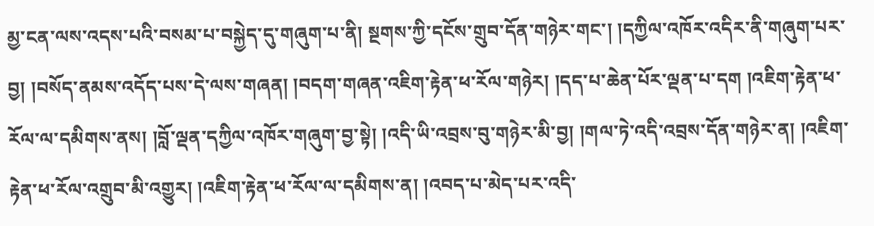མྱ་ངན་ལས་འདས་པའི་བསམ་པ་བསྐྱེད་དུ་གཞུག་པ་ནི། སྔགས་ཀྱི་དངོས་གྲུབ་དོན་གཉེར་གང་། །དཀྱིལ་འཁོར་འདིར་ནི་གཞུག་པར་བྱ། །བསོད་ནམས་འདོད་པས་དེ་ལས་གཞན། །བདག་གཞན་འཇིག་རྟེན་ཕ་རོལ་གཉེར། །དད་པ་ཆེན་པོར་ལྡན་པ་དག །འཇིག་རྟེན་ཕ་རོལ་ལ་དམིགས་ནས། །བློ་ལྡན་དཀྱིལ་འཁོར་གཞུག་བྱ་སྟེ། །འདི་ཡི་འབྲས་བུ་གཉེར་མི་བྱ། །གལ་ཏེ་འདི་འབྲས་དོན་གཉེར་ན། །འཇིག་རྟེན་ཕ་རོལ་འགྲུབ་མི་འགྱུར། །འཇིག་རྟེན་ཕ་རོལ་ལ་དམིགས་ན། །འབད་པ་མེད་པར་འདི་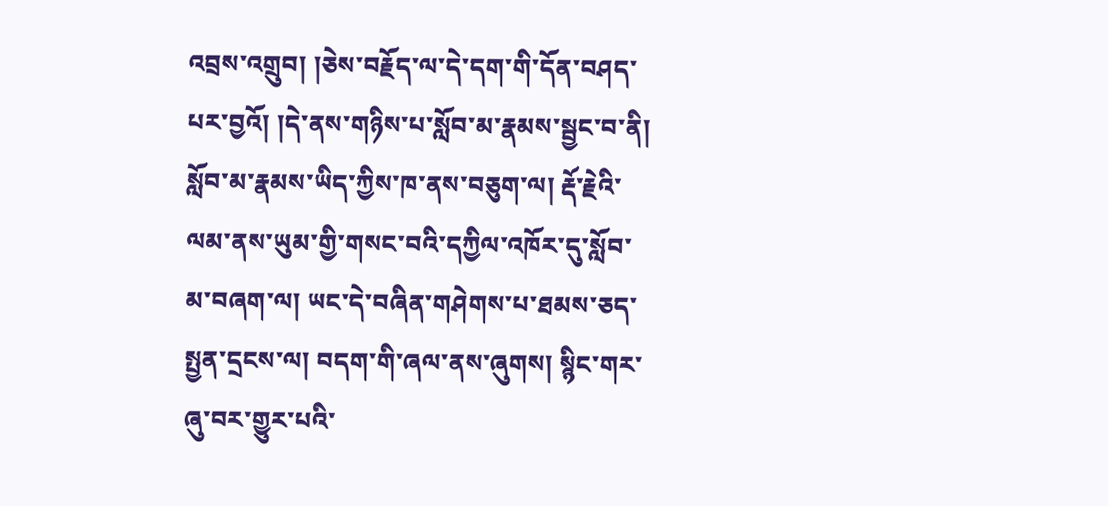འབྲས་འགྲུབ། །ཅེས་བརྗོད་ལ་དེ་དག་གི་དོན་བཤད་པར་བྱའོ། །དེ་ནས་གཉིས་པ་སློབ་མ་རྣམས་སྦྱང་བ་ནི། སློབ་མ་རྣམས་ཡིད་ཀྱིས་ཁ་ནས་བཅུག་ལ། རྡོ་རྗེའི་ལམ་ནས་ཡུམ་གྱི་གསང་བའི་དཀྱིལ་འཁོར་དུ་སློབ་མ་བཞག་ལ། ཡང་དེ་བཞིན་གཤེགས་པ་ཐམས་ཅད་སྤྱན་དྲངས་ལ། བདག་གི་ཞལ་ནས་ཞུགས། སྙིང་གར་ཞུ་བར་གྱུར་པའི་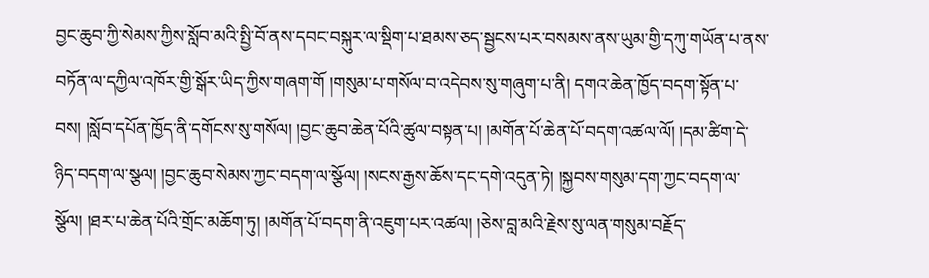བྱང་ཆུབ་ཀྱི་སེམས་ཀྱིས་སློབ་མའི་སྤྱི་བོ་ནས་དབང་བསྐུར་ལ་སྡིག་པ་ཐམས་ཅད་སྦྱངས་པར་བསམས་ནས་ཡུམ་གྱི་དཀུ་གཡོན་པ་ནས་བཏོན་ལ་དཀྱིལ་འཁོར་གྱི་སྒོར་ཡིད་ཀྱིས་གཞག་གོ །གསུམ་པ་གསོལ་བ་འདེབས་སུ་གཞུག་པ་ནི། དགའ་ཆེན་ཁྱོད་བདག་སྟོན་པ་བས། །སློབ་དཔོན་ཁྱོད་ནི་དགོངས་སུ་གསོལ། །བྱང་ཆུབ་ཆེན་པོའི་ཚུལ་བསྟན་པ། །མགོན་པོ་ཆེན་པོ་བདག་འཚལ་ལོ། །དམ་ཚིག་དེ་ཉིད་བདག་ལ་སྩལ། །བྱང་ཆུབ་སེམས་ཀྱང་བདག་ལ་སྩོལ། །སངས་རྒྱས་ཆོས་དང་དགེ་འདུན་ཏེ། །སྐྱབས་གསུམ་དག་ཀྱང་བདག་ལ་སྩོལ། །ཐར་པ་ཆེན་པོའི་གྲོང་མཆོག་ཏུ། །མགོན་པོ་བདག་ནི་འཇུག་པར་འཚལ། །ཅེས་བླ་མའི་རྗེས་སུ་ལན་གསུམ་བརྗོད་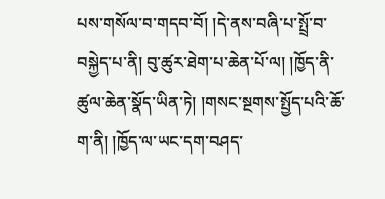པས་གསོལ་བ་གདབ་བོ། །དེ་ནས་བཞི་པ་སྤྲོ་བ་བསྐྱེད་པ་ནི། བུ་ཚུར་ཐེག་པ་ཆེན་པོ་ལ། །ཁྱོད་ནི་ཚུལ་ཆེན་སྣོད་ཡིན་ཏེ། །གསང་སྔགས་སྤྱོད་པའི་ཆོ་ག་ནི། །ཁྱོད་ལ་ཡང་དག་བཤད་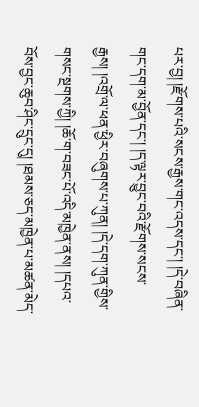པར་བྱ། །རྫོགས་པའི་སངས་རྒྱས་གང་འདས་དང་། །དེ་བཞིན་གང་དག་མ་བྱོན་དང་། །ད་ལྟར་བྱུང་བའི་རྫོགས་སངས་རྒྱས། །འགྲོ་ལ་ཕན་ཕྱིར་བཞུགས་པ་ཀུན། །དེ་དག་ཀུན་གྱིས་གསང་སྔགས་ཀྱི། །ཆོ་ག་བཟང་པོ་འདི་མཁྱེན་ནས། །དཔའ་བོས་བྱང་ཆུབ་ཤིང་དྲུང་དུ། །ཐམས་ཅད་མཁྱེན་པ་མཚན་མེད་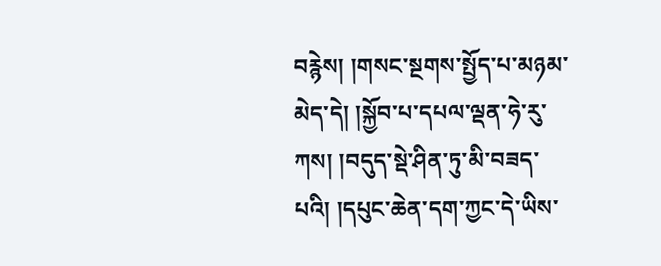བརྙེས། །གསང་སྔགས་སྤྱོད་པ་མཉམ་མེད་དེ། །སྐྱོབ་པ་དཔལ་ལྡན་ཧེ་རུ་ཀས། །བདུད་སྡེ་ཤིན་ཏུ་མི་བཟད་པའི། །དཔུང་ཆེན་དག་ཀྱང་དེ་ཡིས་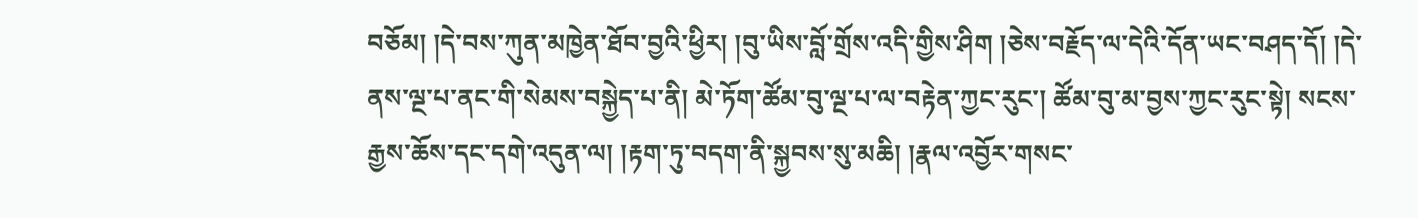བཅོམ། །དེ་བས་ཀུན་མཁྱེན་ཐོབ་བྱའི་ཕྱིར། །བུ་ཡིས་བློ་གྲོས་འདི་གྱིས་ཤིག །ཅེས་བརྗོད་ལ་དེའི་དོན་ཡང་བཤད་དོ། །དེ་ནས་ལྔ་པ་ནང་གི་སེམས་བསྐྱེད་པ་ནི། མེ་ཏོག་ཚོམ་བུ་ལྔ་པ་ལ་བརྟེན་ཀྱང་རུང་། ཚོམ་བུ་མ་བྱས་ཀྱང་རུང་སྟེ། སངས་རྒྱས་ཆོས་དང་དགེ་འདུན་ལ། །རྟག་ཏུ་བདག་ནི་སྐྱབས་སུ་མཆི། །རྣལ་འབྱོར་གསང་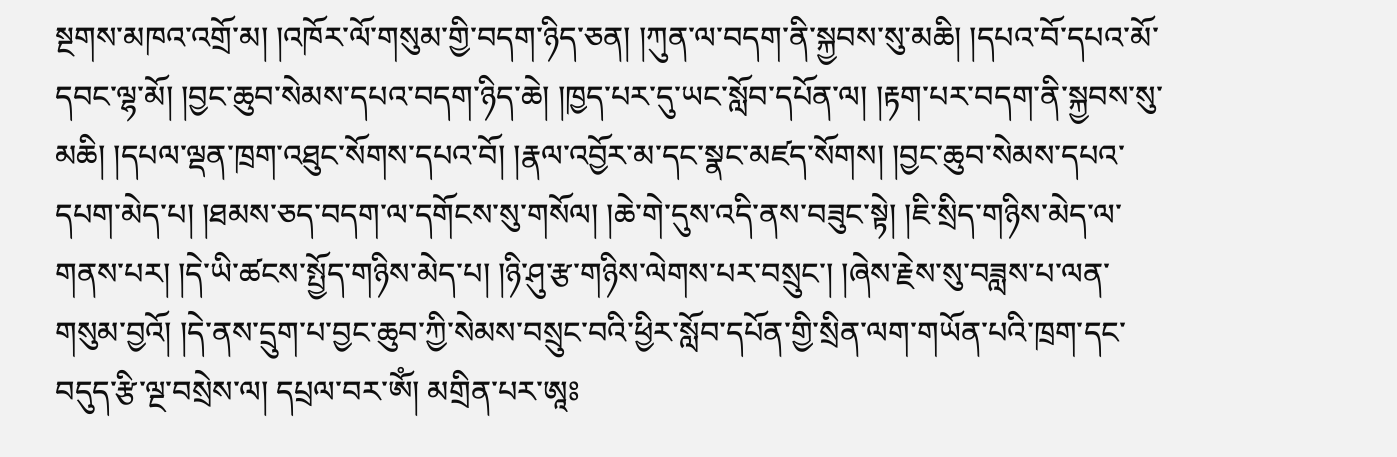སྔགས་མཁའ་འགྲོ་མ། །འཁོར་ལོ་གསུམ་གྱི་བདག་ཉིད་ཅན། །ཀུན་ལ་བདག་ནི་སྐྱབས་སུ་མཆི། །དཔའ་བོ་དཔའ་མོ་དབང་ལྷ་མོ། །བྱང་ཆུབ་སེམས་དཔའ་བདག་ཉིད་ཆེ། །ཁྱད་པར་དུ་ཡང་སློབ་དཔོན་ལ། །རྟག་པར་བདག་ནི་སྐྱབས་སུ་མཆི། །དཔལ་ལྡན་ཁྲག་འཐུང་སོགས་དཔའ་བོ། །རྣལ་འབྱོར་མ་དང་སྣང་མཛད་སོགས། །བྱང་ཆུབ་སེམས་དཔའ་དཔག་མེད་པ། །ཐམས་ཅད་བདག་ལ་དགོངས་སུ་གསོལ། །ཆེ་གེ་དུས་འདི་ནས་བཟུང་སྟེ། །ཇི་སྲིད་གཉིས་མེད་ལ་གནས་པར། །དེ་ཡི་ཚངས་སྤྱོད་གཉིས་མེད་པ། །ཉི་ཤུ་རྩ་གཉིས་ལེགས་པར་བསྲུང་། །ཞེས་རྗེས་སུ་བཟླས་པ་ལན་གསུམ་བྱའོ། །དེ་ནས་དྲུག་པ་བྱང་ཆུབ་ཀྱི་སེམས་བསྲུང་བའི་ཕྱིར་སློབ་དཔོན་གྱི་སྲིན་ལག་གཡོན་པའི་ཁྲག་དང་བདུད་རྩི་ལྔ་བསྲེས་ལ། དཔྲལ་བར་ཨོཾ། མགྲིན་པར་ཨཱཿ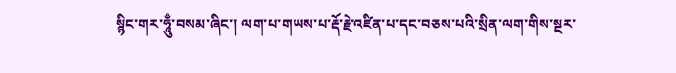སྙིང་གར་ཧཱུྃ་བསམ་ཞིང་། ལག་པ་གཡས་པ་རྡོ་རྗེ་འཛིན་པ་དང་བཅས་པའི་སྲིན་ལག་གིས་སྔར་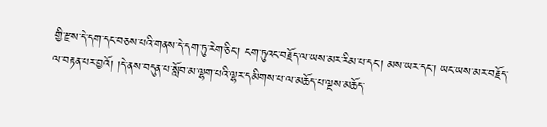གྱི་རྫས་དེ་དག་དང་བཅས་པའི་གནས་དེ་དག་ཏུ་རེག་ཅིང་། ངག་ཏུའང་བརྗོད་ལ་ཡས་མར་རིམ་པ་དང་། མས་ཡར་དང་། ཡང་ཡས་མར་བརྗོད་ལ་བརྟན་པར་བྱའོ། །དེ་ནས་བདུན་པ་སློབ་མ་ལྷག་པའི་ལྷར་དམིགས་པ་ལ་མཆོད་པ་ལྔས་མཆོད་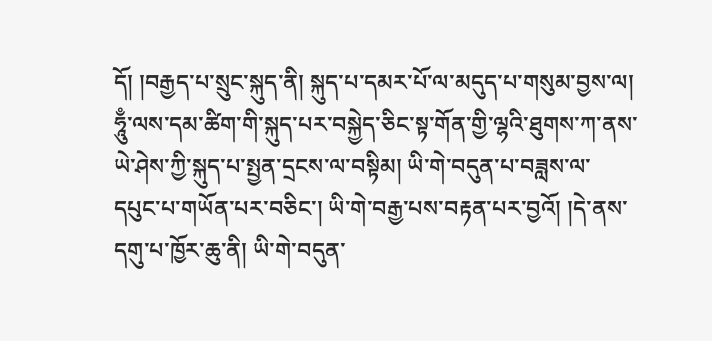དོ། །བརྒྱད་པ་སྲུང་སྐུད་ནི། སྐུད་པ་དམར་པོ་ལ་མདུད་པ་གསུམ་བྱས་ལ། ཧཱུྃ་ལས་དམ་ཚིག་གི་སྐུད་པར་བསྐྱེད་ཅིང་སྟ་གོན་གྱི་ལྷའི་ཐུགས་ཀ་ནས་ཡེ་ཤེས་ཀྱི་སྐུད་པ་སྤྱན་དྲངས་ལ་བསྟིམ། ཡི་གེ་བདུན་པ་བཟླས་ལ་དཔུང་པ་གཡོན་པར་བཅིང་། ཡི་གེ་བརྒྱ་པས་བརྟན་པར་བྱའོ། །དེ་ནས་དགུ་པ་ཁྱོར་ཆུ་ནི། ཡི་གེ་བདུན་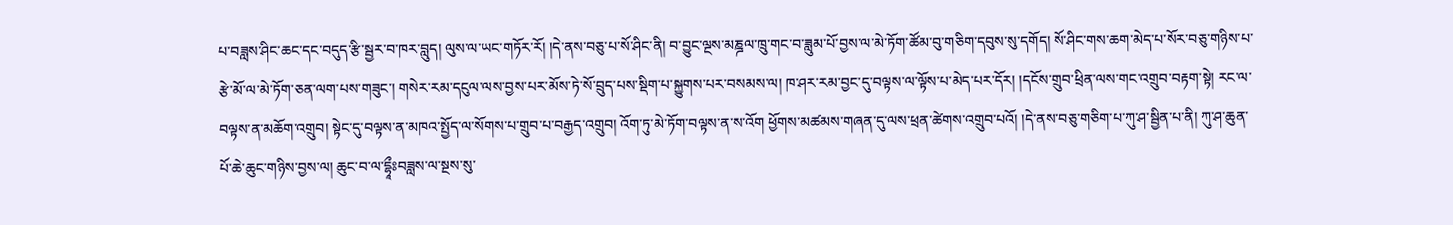པ་བཟླས་ཤིང་ཆང་དང་བདུད་རྩི་སྦྱར་བ་ཁར་བླུད། ལུས་ལ་ཡང་གཏོར་རོ། །དེ་ནས་བཅུ་པ་སོ་ཤིང་ནི། བ་བྱུང་ལྔས་མཎྜལ་ཁྲུ་གང་བ་ཟླུམ་པོ་བྱས་ལ་མེ་ཏོག་ཚོམ་བུ་གཅིག་དབུས་སུ་དགོད། སོ་ཤིང་གས་ཆག་མེད་པ་སོར་བཅུ་གཉིས་པ་རྩེ་མོ་ལ་མེ་ཏོག་ཅན་ལག་པས་གཟུང་། གསེར་རམ་དངུལ་ལས་བྱས་པར་མོས་ཏེ་སོ་བྲུད་པས་སྡིག་པ་སྐྱུགས་པར་བསམས་ལ། ཁ་ཤར་རམ་བྱང་དུ་བལྟས་ལ་ལྟོས་པ་མེད་པར་དོར། །དངོས་གྲུབ་ཕྲིན་ལས་གང་འགྲུབ་བརྟག་སྟེ། རང་ལ་བལྟས་ན་མཆོག་འགྲུབ། སྟེང་དུ་བལྟས་ན་མཁའ་སྤྱོད་ལ་སོགས་པ་གྲུབ་པ་བརྒྱད་འགྲུབ། འོག་ཏུ་མེ་ཏོག་བལྟས་ན་ས་འོག ཕྱོགས་མཚམས་གཞན་དུ་ལས་ཕྲན་ཚེགས་འགྲུབ་པའོ། །དེ་ནས་བཅུ་གཅིག་པ་ཀུ་ཤ་སྦྱིན་པ་ནི། ཀུ་ཤ་ཆུན་པོ་ཆེ་ཆུང་གཉིས་བྱས་ལ། ཆུང་བ་ལ་དྷཱྀཿབཟླས་ལ་སྔས་སུ་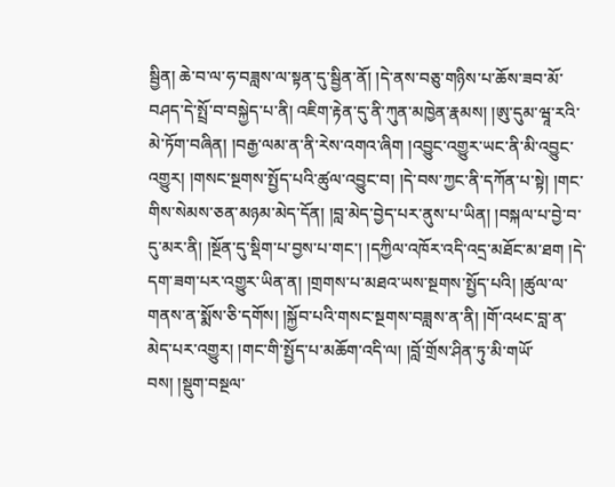སྦྱིན། ཆེ་བ་ལ་ཧ་བཟླས་ལ་སྟན་དུ་སྦྱིན་ནོ། །དེ་ནས་བཅུ་གཉིས་པ་ཆོས་ཟབ་མོ་བཤད་དེ་སྤྲོ་བ་བསྐྱེད་པ་ནི། འཇིག་རྟེན་དུ་ནི་ཀུན་མཁྱེན་རྣམས། །ཨུ་དུམ་ཝཱ་རའི་མེ་ཏོག་བཞིན། །བརྒྱ་ལམ་ན་ནི་རེས་འགའ་ཞིག །འབྱུང་འགྱུར་ཡང་ནི་མི་འབྱུང་འགྱུར། །གསང་སྔགས་སྤྱོད་པའི་ཚུལ་འབྱུང་བ། །དེ་བས་ཀྱང་ནི་དཀོན་པ་སྟེ། །གང་གིས་སེམས་ཅན་མཉམ་མེད་དོན། །བླ་མེད་བྱེད་པར་ནུས་པ་ཡིན། །བསྐལ་པ་བྱེ་བ་དུ་མར་ནི། །སྔོན་དུ་སྡིག་པ་བྱས་པ་གང་། །དཀྱིལ་འཁོར་འདི་འདྲ་མཐོང་མ་ཐག །དེ་དག་ཟག་པར་འགྱུར་ཡིན་ན། །གྲགས་པ་མཐའ་ཡས་སྔགས་སྤྱོད་པའི། །ཚུལ་ལ་གནས་ན་སྨོས་ཅི་དགོས། །སྐྱོབ་པའི་གསང་སྔགས་བཟླས་ན་ནི། །གོ་འཕང་བླ་ན་མེད་པར་འགྱུར། །གང་གི་སྤྱོད་པ་མཆོག་འདི་ལ། །བློ་གྲོས་ཤིན་ཏུ་མི་གཡོ་བས། །སྡུག་བསྔལ་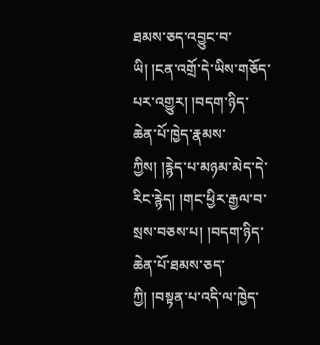ཐམས་ཅད་འབྱུང་བ་ཡི། །ངན་འགྲོ་དེ་ཡིས་གཅོད་པར་འགྱུར། །བདག་ཉིད་ཆེན་པོ་ཁྱེད་རྣམས་ཀྱིས། །རྙེད་པ་མཉམ་མེད་དེ་རིང་རྙེད། །གང་ཕྱིར་རྒྱལ་བ་སྲས་བཅས་པ། །བདག་ཉིད་ཆེན་པོ་ཐམས་ཅད་ཀྱི། །བསྟན་པ་འདི་ལ་ཁྱེད་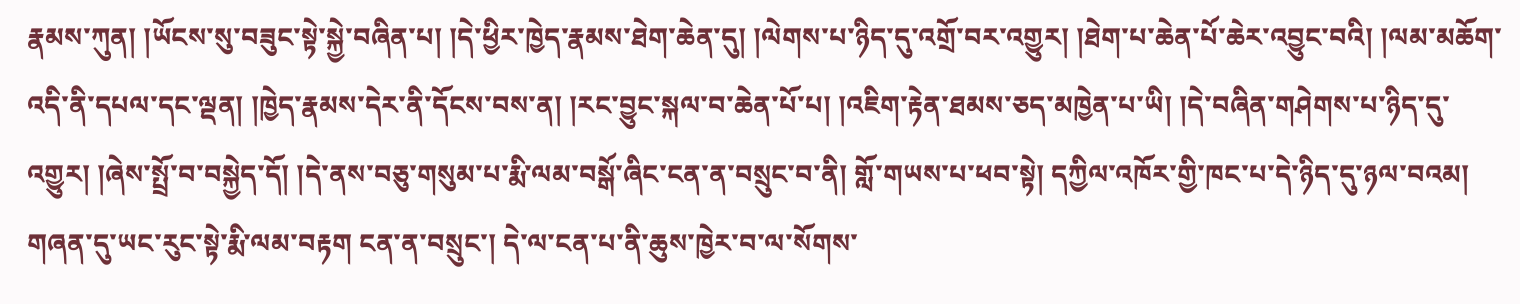རྣམས་ཀུན། །ཡོངས་སུ་བཟུང་སྟེ་སྐྱེ་བཞིན་པ། །དེ་ཕྱིར་ཁྱེད་རྣམས་ཐེག་ཆེན་དུ། །ལེགས་པ་ཉིད་དུ་འགྲོ་བར་འགྱུར། །ཐེག་པ་ཆེན་པོ་ཆེར་འབྱུང་བའི། །ལམ་མཆོག་འདི་ནི་དཔལ་དང་ལྡན། །ཁྱེད་རྣམས་དེར་ནི་དོངས་བས་ན། །རང་བྱུང་སྐལ་བ་ཆེན་པོ་པ། །འཇིག་རྟེན་ཐམས་ཅད་མཁྱེན་པ་ཡི། །དེ་བཞིན་གཤེགས་པ་ཉིད་དུ་འགྱུར། །ཞེས་སྤྲོ་བ་བསྐྱེད་དོ། །དེ་ནས་བཅུ་གསུམ་པ་རྨི་ལམ་བསྒོ་ཞིང་ངན་ན་བསྲུང་བ་ནི། གློ་གཡས་པ་ཕབ་སྟེ། དཀྱིལ་འཁོར་གྱི་ཁང་པ་དེ་ཉིད་དུ་ཉལ་བའམ། གཞན་དུ་ཡང་རུང་སྟེ་རྨི་ལམ་བརྟག ངན་ན་བསྲུང་། དེ་ལ་ངན་པ་ནི་ཆུས་ཁྱེར་བ་ལ་སོགས་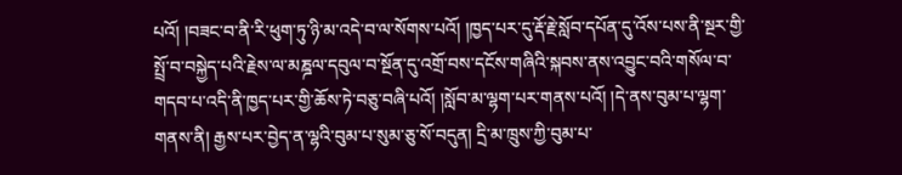པའོ། །བཟང་བ་ནི་རི་ཕུག་ཏུ་ཉི་མ་འདེ་བ་ལ་སོགས་པའོ། །ཁྱད་པར་དུ་རྡོ་རྗེ་སློབ་དཔོན་དུ་འོས་པས་ནི་སྔར་གྱི་སྤྲོ་བ་བསྐྱེད་པའི་རྗེས་ལ་མཎྜལ་དབུལ་བ་སྔོན་དུ་འགྲོ་བས་དངོས་གཞིའི་སྐབས་ནས་འབྱུང་བའི་གསོལ་བ་གདབ་པ་འདི་ནི་ཁྱད་པར་གྱི་ཆོས་ཏེ་བཅུ་བཞི་པའོ། །སློབ་མ་ལྷག་པར་གནས་པའོ། །དེ་ནས་བུམ་པ་ལྷག་གནས་ནི། རྒྱས་པར་བྱེད་ན་ལྷའི་བུམ་པ་སུམ་ཅུ་སོ་བདུན། དྲི་མ་ཁྲུས་ཀྱི་བུམ་པ་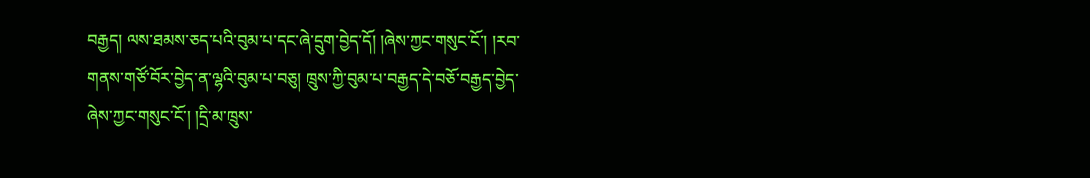བརྒྱད། ལས་ཐམས་ཅད་པའི་བུམ་པ་དང་ཞེ་དྲུག་བྱེད་དོ། །ཞེས་ཀྱང་གསུང་ངོ་། །རབ་གནས་གཙོ་བོར་བྱེད་ན་ལྷའི་བུམ་པ་བཅུ། ཁྲུས་ཀྱི་བུམ་པ་བརྒྱད་དེ་བཅོ་བརྒྱད་བྱེད་ཞེས་ཀྱང་གསུང་ངོ་། །དྲི་མ་ཁྲུས་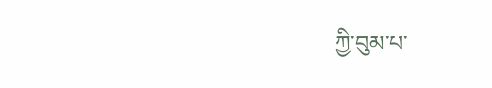ཀྱི་བུམ་པ་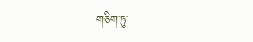གཅིག་ཏུ་